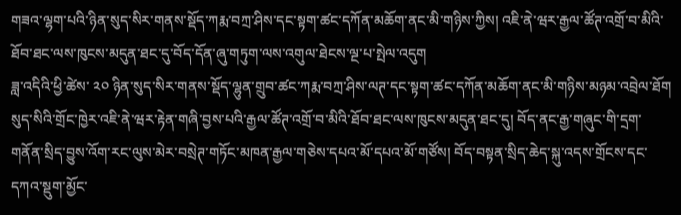གཟའ་ལྷག་པའི་ཉིན་སུད་སིར་གནས་སྡོད་ཀརྨ་བཀྲ་ཤིས་དང་སྟག་ཚང་དཀོན་མཆོག་ནང་མི་གཉིས་ཀྱིས། འཇི་ནེ་ཝར་རྒྱལ་ཚོཊ་འགྲོ་བ་མིའི་ཐོབ་ཐང་ལས་ཁུངས་མདུན་ཐང་དུ་བོད་དོན་ཞུ་གཏུག་ལས་འགུལ་ཐེངས་ལྔ་པ་སྤེལ་འདུག
ཟླ་འདིའི་ཕྱི་ཚེས་ ༢༠ ཉིན་སུད་སིར་གནས་སྡོད་ལྷུན་གྲུབ་ཚང་ཀརྨ་བཀྲ་ཤིས་ལཊ་དང་སྟག་ཚང་དཀོན་མཆོག་ནང་མི་གཉིས་མཉམ་འབྲེལ་ཐོག སུད་སིའི་གྲོང་ཁྱེར་འཇི་ནེ་ཝར་རྟེན་གཞི་བྱས་པའི་རྒྱལ་ཚོཊ་འགྲོ་བ་མིའི་ཐོབ་ཐང་ལས་ཁུངས་མདུན་ཐང་དུ། བོད་ནང་རྒྱ་གཞུང་གི་དྲག་གནོན་སྲིད་བྱུས་འོག་རང་ལུས་མེར་བསྲེཊ་གཏོང་མཁན་རྒྱལ་གཅེས་དཔའ་མོ་དཔའ་མོ་གཙོས། བོད་བསྟན་སྲིད་ཆེད་སྐུ་འདས་གྲོངས་དང་དཀའ་སྡུག་མྱོང་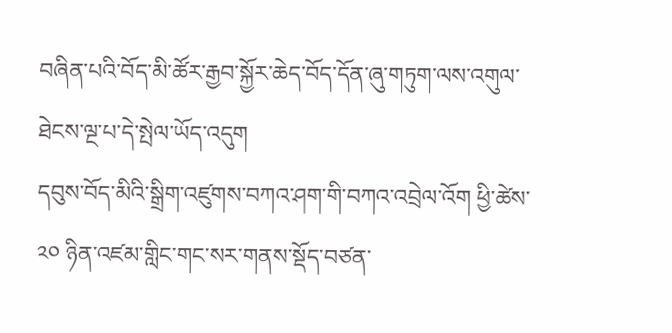བཞིན་པའི་བོད་མི་ཚོར་རྒྱབ་སྐྱོར་ཆེད་བོད་དོན་ཞུ་གཏུག་ལས་འགུལ་ཐེངས་ལྔ་པ་དེ་སྤེལ་ཡོད་འདུག
དབུས་བོད་མིའི་སྒྲིག་འཛུགས་བཀའ་ཤག་གི་བཀའ་འབྲེལ་འོག ཕྱི་ཚེས་ ༢༠ ཉིན་འཛམ་གླིང་གང་སར་གནས་སྡོད་བཙན་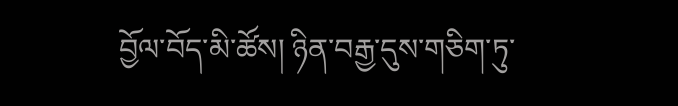བྱོལ་བོད་མི་ཚོས། ཉིན་བརྒྱ་དུས་གཅིག་ཏུ་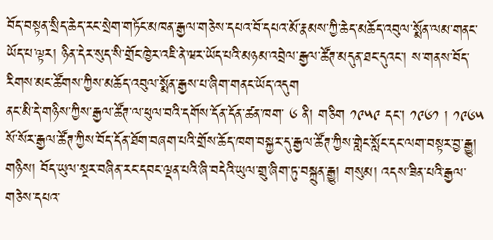བོད་བསྟན་སྲིད་ཆེད་རང་སྲེག་གཏོང་མཁན་རྒྱལ་གཅེས་དཔའ་བོ་དཔའ་མོ་རྣམས་ཀྱི་ཆེད་མཆོད་འབུལ་སྨོན་ལམ་གནང་ཡོད་པ་ལྟར། ཉིན་དེར་སུད་སི་གྲོང་ཁྱེར་འཇི་ནེ་ཝར་ཡོད་པའི་མཉམ་འབྲེལ་རྒྱལ་ཚོཊ་མདུན་ཐང་དུའང་། ས་གནས་བོད་རིགས་མང་ཚོགས་ཀྱིས་མཆོད་འབུལ་སྨོན་རྒྱས་པ་ཞིག་གནང་ཡོད་འདུག
ནང་མི་དེ་གཉིས་ཀྱིས་རྒྱལ་ཚོཊ་ལ་ཕུལ་བའི་དགོས་དོན་དོན་ཚན་ཁག་ ༦ ནི། གཅིག ༡༩༥༩ དང་། ༡༩༦༡ ། ༡༩༦༥ སོ་སོར་རྒྱལ་ཚོཊ་ཀྱིས་བོད་དོན་ཐོག་བཞག་པའི་གྲོས་ཆོད་ཁག་བསྐྱར་དུ་རྒྱལ་ཚོཊ་ཀྱིས་གླེང་སློང་དང་ལག་བསྟར་བྱ་རྒྱུ། གཉིས། བོད་ཡུལ་སྔར་བཞིན་རང་དབང་ལྡན་པའི་ཞི་བདེའི་ཡུལ་གྲུ་ཞིག་ཏུ་བསྐྲུན་རྒྱུ། གསུམ། འདས་ཟིན་པའི་རྒྱལ་གཅེས་དཔའ་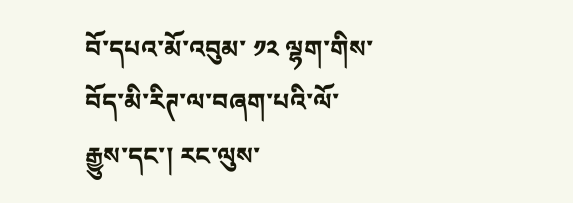བོ་དཔའ་མོ་འབུམ་ ༡༢ ལྷག་གིས་བོད་མི་རིཊ་ལ་བཞག་པའི་ལོ་རྒྱུས་དང་། རང་ལུས་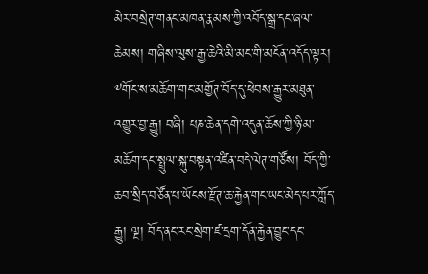མེར་བསྲེཊ་གནང་མཁན་རྣམས་ཀྱི་འབོད་སྒྲ་དང་ཞལ་ཆེམས། གཞིས་ལུས་རྒྱ་ཆེའི་མི་མང་གི་མངོན་འདོད་ལྟར། ༸གོང་ས་མཆོག་གང་མགྱོཊ་བོད་དུ་ཕེབས་རྒྱུར་མཐུན་འགྱུར་བྱ་རྒྱུ། བཞི། པཎ་ཆེན་དགེ་འདུན་ཆོས་ཀྱི་ཉི་མ་མཆོག་དང་སྤྲུལ་སྐུ་བསྟན་འཛིན་བདེ་ལེཊ་གཙོས། བོད་ཀྱི་ཆབ་སྲིད་བཙོན་པ་ཡོངས་རྫོཊ་ཆ་རྐྱེན་གང་ཡང་མེད་པར་ཀློད་རྒྱུ། ལྔ། བོད་ནང་རང་སྲེག་ཛ་དྲག་དོན་རྐྱེན་བྱུང་དང་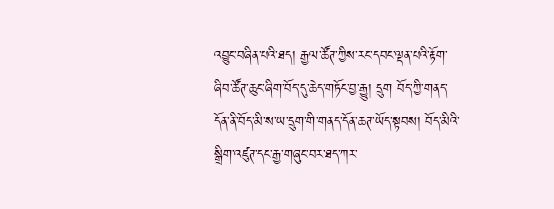འབྱུང་བཞིན་པའི་ཐད། རྒྱལ་ཚོཊ་ཀྱིས་རང་དབང་ལྡན་པའི་རྟོག་ཞིབ་ཚོཊ་ཆུང་ཞིག་བོད་དུ་ཆེད་གཏོང་བྱ་རྒྱུ། དྲུག བོད་ཀྱི་གནད་དོན་ནི་བོད་མི་ས་ཡ་དྲུག་གི་གནད་དོན་ཆཊ་ཡོད་སྟབས། བོད་མིའི་སྒྲིག་འཛུཊ་དང་རྒྱ་གཞུང་བར་ཐད་ཀར་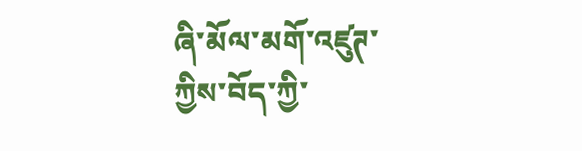ཞི་མོལ་མགོ་འཛུཊ་ཀྱིས་བོད་ཀྱི་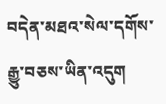བདེན་མཐའ་སེལ་དགོས་རྒྱུ་བཅས་ཡིན་འདུག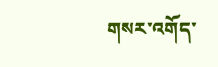གསར་འགོད་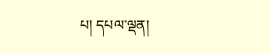པ། དཔལ་ལྡན།